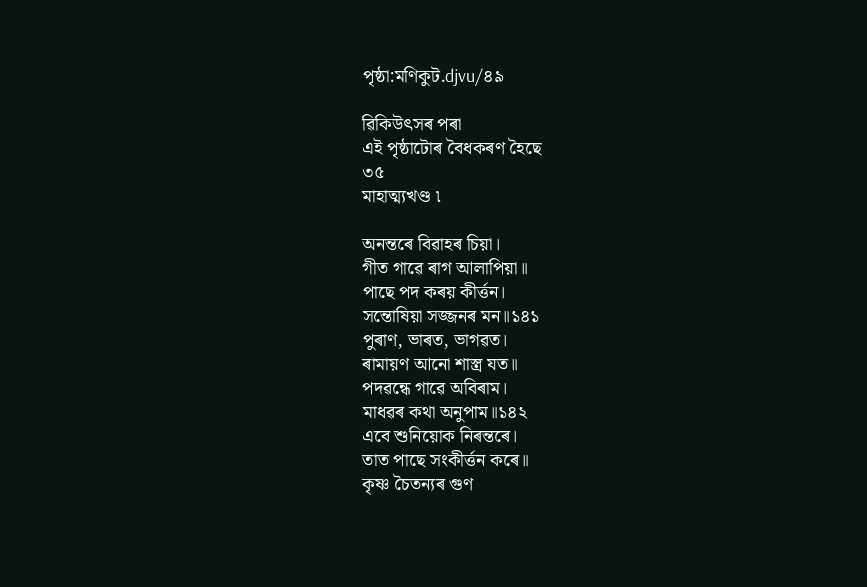পৃষ্ঠা:মণিকুট.djvu/৪৯

ৱিকিউৎসৰ পৰা
এই পৃষ্ঠাটোৰ বৈধকৰণ হৈছে
৩৫
মাহাত্ম্যখণ্ড ৷

অনন্তৰে বিৱাহৰ চিয়া।
গীত গাৱে ৰাগ আলাপিয়া॥
পাছে পদ কৰয় কীৰ্ত্তন।
সন্তোষিয়া সজ্জনৰ মন॥১৪১
পুৰাণ, ভাৰত, ভাগৱত।
ৰামায়ণ আনো শাস্ত্ৰ যত॥
পদৱন্ধে গাৱে অবিৰাম।
মাধৱৰ কথা অনুপাম॥১৪২
এবে শুনিয়োক নিৰন্তৰে।
তাত পাছে সংকীৰ্ত্তন কৰে॥
কৃষ্ণ চৈতন্যৰ গুণ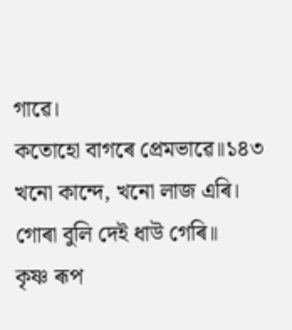গাৱে।
কতোহো বাগৰে প্ৰেমভাৱে॥১৪৩
খনো কান্দে, খনো লাজ এৰি।
গোৰা বুলি দেই ধাউ গেৰি॥
কৃষ্ণ ৰূপ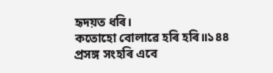হৃদয়ত ধৰি।
কতোহো বোলাৱে হৰি হৰি॥১৪৪
প্ৰসঙ্গ সংহৰি এবে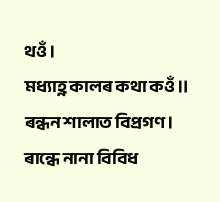থওঁ।
মধ্যাহ্ণ কালৰ কথা কওঁ॥
ৰন্ধন শালাত বিপ্ৰগণ।
ৰান্ধে নানা বিবিধ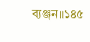ব্যঞ্জন॥১৪৫